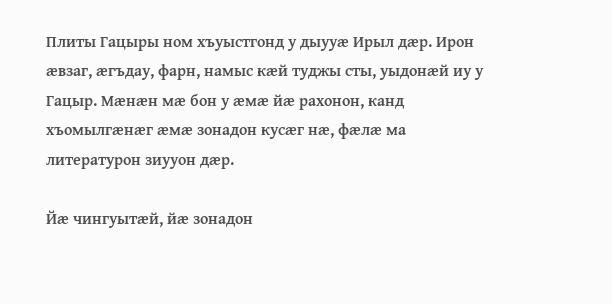Плиты Гацыры ном хъуыстгонд у дыууæ Ирыл дæр. Ирон æвзаг, æгъдау, фарн, намыс кæй туджы сты, уыдонæй иу у Гацыр. Мæнæн мæ бон у æмæ йæ рахонон, канд хъомылгæнæг æмæ зонадон кусæг нæ, фæлæ ма литературон зиууон дæр.

Йæ чингуытæй, йæ зонадон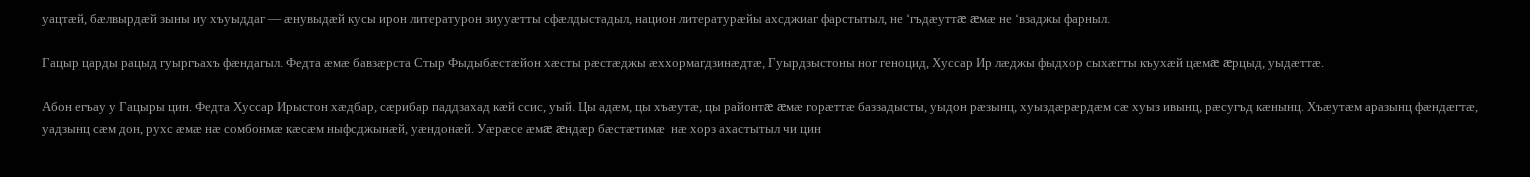уацтæй, бæлвырдæй зыны иу хъуыддаг — æнувыдæй кусы ирон литературон зиууæтты сфæлдыстадыл, национ литературæйы ахсджиаг фарстытыл, не ‘гъдæуттæ æмæ не ‘взаджы фарныл.

Гацыр царды рацыд гуыргъахъ фæндагыл. Федта æмæ бавзæрста Стыр Фыдыбæстæйон хæсты рæстæджы æххормагдзинæдтæ, Гуырдзыстоны ног геноцид, Хуссар Ир лæджы фыдхор сыхæгты къухæй цæмæ æрцыд, уыдæттæ.

Абон егъау у Гацыры цин. Федта Хуссар Ирыстон хæдбар, сæрибар паддзахад кæй ссис, уый. Цы адæм, цы хъæутæ, цы районтæ æмæ горæттæ баззадысты, уыдон рæзынц, хуыздæрæрдæм сæ хуыз ивынц, рæсугъд кæнынц. Хъæутæм аразынц фæндæгтæ, уадзынц сæм дон, рухс æмæ нæ сомбонмæ кæсæм ныфсджынæй, уæндонæй. Уæрæсе æмæ æндæр бæстæтимæ  нæ хорз ахастытыл чи цин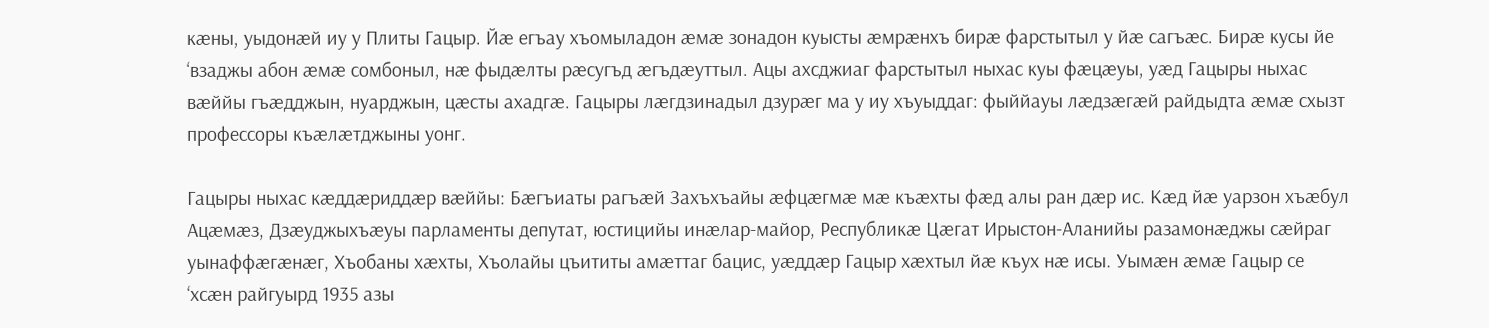кæны, уыдонæй иу у Плиты Гацыр. Йæ егъау хъомыладон æмæ зонадон куысты æмрæнхъ бирæ фарстытыл у йæ сагъæс. Бирæ кусы йе ‘взаджы абон æмæ сомбоныл, нæ фыдæлты рæсугъд æгъдæуттыл. Ацы ахсджиаг фарстытыл ныхас куы фæцæуы, уæд Гацыры ныхас вæййы гъæдджын, нуарджын, цæсты ахадгæ. Гацыры лæгдзинадыл дзурæг ма у иу хъуыддаг: фыййауы лæдзæгæй райдыдта æмæ схызт профессоры къæлæтджыны уонг.

Гацыры ныхас кæддæриддæр вæййы: Бæгъиаты рагъæй Захъхъайы æфцæгмæ мæ къæхты фæд алы ран дæр ис. Кæд йæ уарзон хъæбул Ацæмæз, Дзæуджыхъæуы парламенты депутат, юстицийы инæлар-майор, Республикæ Цæгат Ирыстон-Аланийы разамонæджы сæйраг уынаффæгæнæг, Хъобаны хæхты, Хъолайы цъититы амæттаг бацис, уæддæр Гацыр хæхтыл йæ къух нæ исы. Уымæн æмæ Гацыр се ‘хсæн райгуырд 1935 азы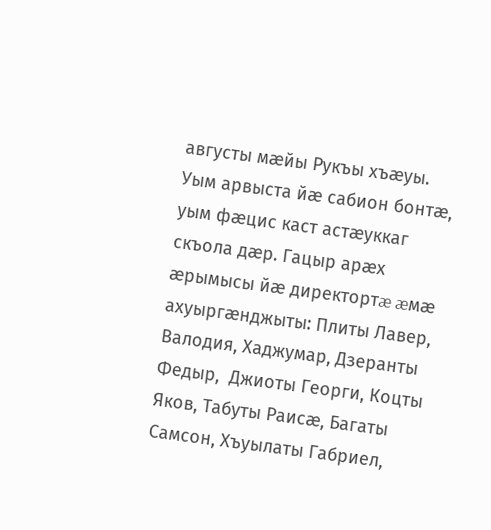августы мæйы Рукъы хъæуы. Уым арвыста йæ сабион бонтæ, уым фæцис каст астæуккаг скъола дæр. Гацыр арæх æрымысы йæ директортæ æмæ ахуыргæнджыты: Плиты Лавер, Валодия, Хаджумар, Дзеранты Федыр,  Джиоты Георги, Коцты Яков, Табуты Раисæ, Багаты Самсон, Хъуылаты Габриел,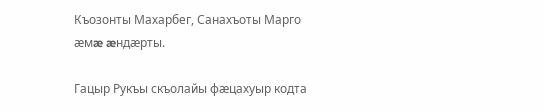Къозонты Махарбег, Санахъоты Марго æмæ æндæрты.

Гацыр Рукъы скъолайы фæцахуыр кодта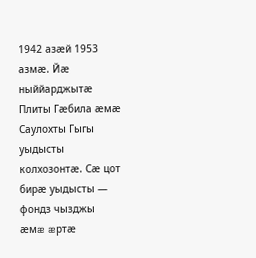1942 азæй 1953 азмæ. Йæ ныййарджытæ Плиты Гæбила æмæ Саулохты Гыгы уыдысты колхозонтæ. Сæ цот бирæ уыдысты — фондз чызджы æмæ æртæ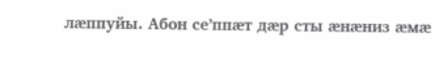лæппуйы. Абон се’ппæт дæр сты æнæниз æмæ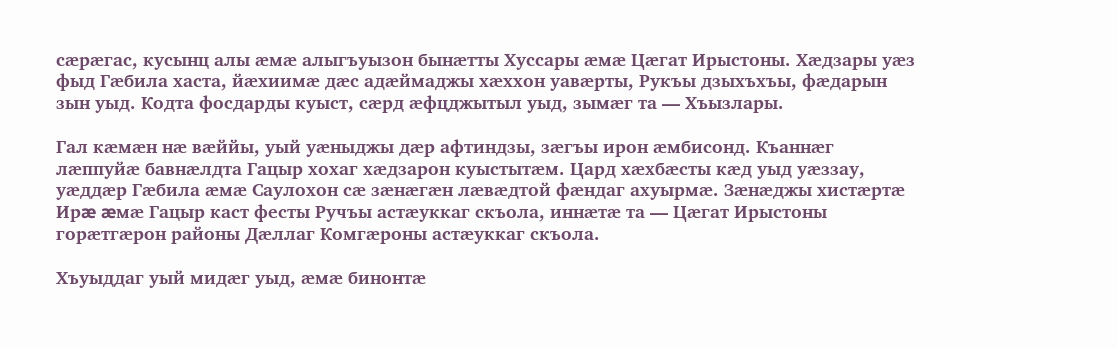сæрæгас, кусынц алы æмæ алыгъуызон бынæтты Хуссары æмæ Цæгат Ирыстоны. Хæдзары уæз фыд Гæбила хаста, йæхиимæ дæс адæймаджы хæххон уавæрты, Рукъы дзыхъхъы, фæдарын зын уыд. Кодта фосдарды куыст, сæрд æфцджытыл уыд, зымæг та — Хъызлары.

Гал кæмæн нæ вæййы, уый уæныджы дæр афтиндзы, зæгъы ирон æмбисонд. Къаннæг лæппуйæ бавнæлдта Гацыр хохаг хæдзарон куыстытæм. Цард хæхбæсты кæд уыд уæззау, уæддæр Гæбила æмæ Саулохон сæ зæнæгæн лæвæдтой фæндаг ахуырмæ. Зæнæджы хистæртæ Ирæ æмæ Гацыр каст фесты Ручъы астæуккаг скъола, иннæтæ та — Цæгат Ирыстоны горæтгæрон районы Дæллаг Комгæроны астæуккаг скъола.

Хъуыддаг уый мидæг уыд, æмæ бинонтæ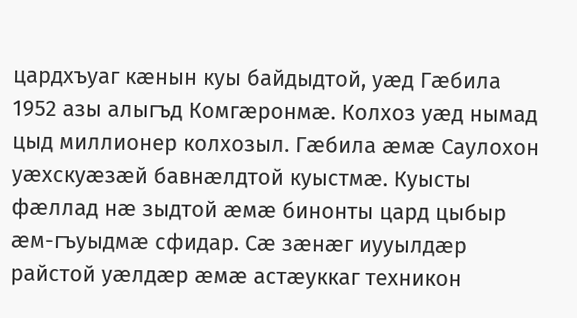цардхъуаг кæнын куы байдыдтой, уæд Гæбила 1952 азы алыгъд Комгæронмæ. Колхоз уæд нымад цыд миллионер колхозыл. Гæбила æмæ Саулохон уæхскуæзæй бавнæлдтой куыстмæ. Куысты фæллад нæ зыдтой æмæ бинонты цард цыбыр æм-гъуыдмæ сфидар. Сæ зæнæг иууылдæр райстой уæлдæр æмæ астæуккаг техникон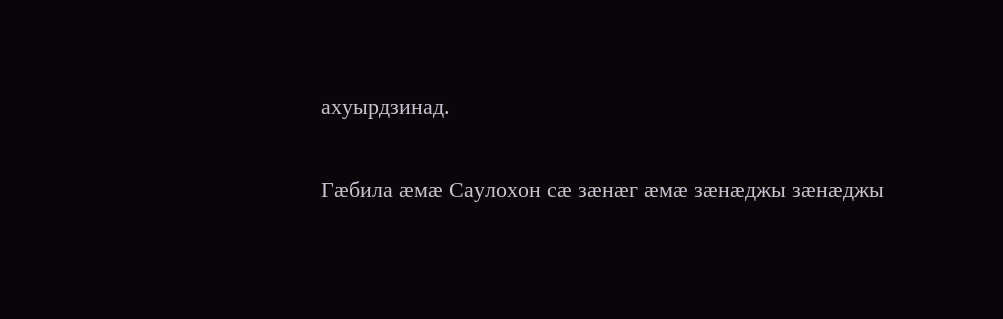ахуырдзинад.

Гæбила æмæ Саулохон сæ зæнæг æмæ зæнæджы зæнæджы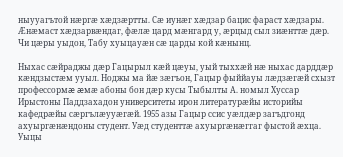ныууагътой нæргæ хæдзæртты. Сæ иунæг хæдзар бацис фараст хæдзары. Æнæмаст хæдзарвæндаг, фæлæ цард мæнгард у, æрцыд сыл зиæнттæ дæр. Чи цæры уыдон, Табу хуыцауæн сæ царды кой кæнынц.

Ныхас сæйраджы дæр Гацырыл кæй цæуы, уый тыххæй нæ ныхас дарддæр кæндзыстæм ууыл. Ноджы ма йæ зæгъон, Гацыр фыййауы лæдзæгæй схызт профессормæ æмæ абоны бон дæр кусы Тыбылты А. номыл Хуссар Ирыстоны Паддзахадон университеты ирон литературæйы историйы кафедрæйы сæргълæууæгæй. 1955 азы Гацыр ссис уæлдæр загъдгонд ахуыргæнæндоны студент. Уæд студенттæ ахуыргæнæггаг фыстой æхца. Уыцы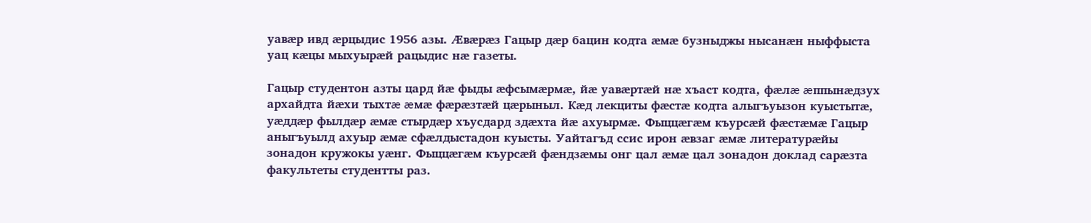уавæр ивд æрцыдис 1956 азы. Æвæрæз Гацыр дæр бацин кодта æмæ бузныджы нысанæн ныффыста уац кæцы мыхуырæй рацыдис нæ газеты.

Гацыр студентон азты цард йæ фыды æфсымæрмæ, йæ уавæртæй нæ хъаст кодта, фæлæ æппынæдзух архайдта йæхи тыхтæ æмæ фæрæзтæй цæрыныл. Кæд лекциты фæстæ кодта алыгъуызон куыстытæ, уæддæр фылдæр æмæ стырдæр хъусдард здæхта йæ ахуырмæ. Фыццæгæм къурсæй фæстæмæ Гацыр аныгъуылд ахуыр æмæ сфæлдыстадон куысты. Уайтагъд ссис ирон æвзаг æмæ литературæйы зонадон кружокы уæнг. Фыццæгæм къурсæй фæндзæмы онг цал æмæ цал зонадон доклад сарæзта факультеты студентты раз.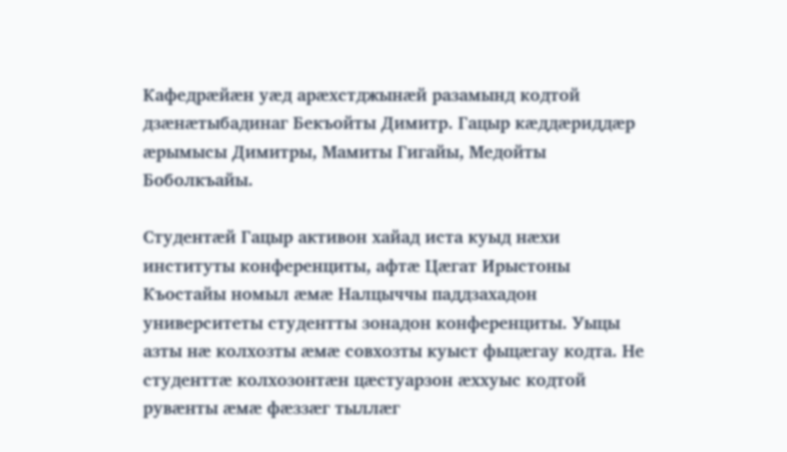Кафедрæйæн уæд арæхстджынæй разамынд кодтой дзæнæтыбадинаг Бекъойты Димитр. Гацыр кæддæриддæр æрымысы Димитры, Мамиты Гигайы, Медойты Боболкъайы.

Студентæй Гацыр активон хайад иста куыд нæхи институты конференциты, афтæ Цæгат Ирыстоны Къостайы номыл æмæ Налцыччы паддзахадон университеты студентты зонадон конференциты. Уыцы азты нæ колхозты æмæ совхозты куыст фыцæгау кодта. Не студенттæ колхозонтæн цæстуарзон æххуыс кодтой рувæнты æмæ фæззæг тыллæг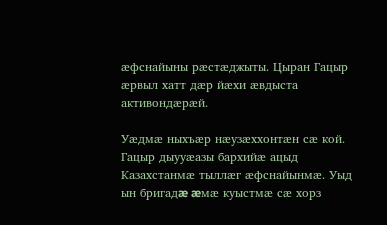æфснайыны рæстæджыты. Цыран Гацыр æрвыл хатт дæр йæхи æвдыста активондæрæй.

Уæдмæ ныхъæр нæузæххонтæн сæ кой. Гацыр дыууæазы бархийæ ацыд Казахстанмæ тыллæг æфснайынмæ. Уыд ын бригадæ æмæ куыстмæ сæ хорз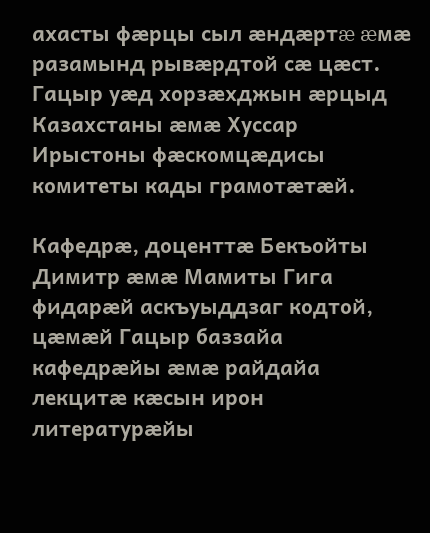ахасты фæрцы сыл æндæртæ æмæ разамынд рывæрдтой сæ цæст. Гацыр уæд хорзæхджын æрцыд Казахстаны æмæ Хуссар Ирыстоны фæскомцæдисы комитеты кады грамотæтæй.

Кафедрæ, доценттæ Бекъойты Димитр æмæ Мамиты Гига фидарæй аскъуыддзаг кодтой, цæмæй Гацыр баззайа кафедрæйы æмæ райдайа лекцитæ кæсын ирон литературæйы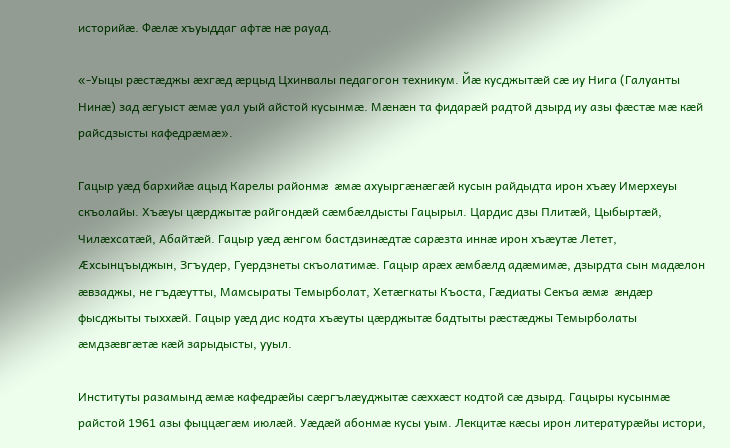историйæ. Фæлæ хъуыддаг афтæ нæ рауад.

«-Уыцы рæстæджы æхгæд æрцыд Цхинвалы педагогон техникум. Йæ кусджытæй сæ иу Нига (Галуанты Нинæ) зад æгуыст æмæ уал уый айстой кусынмæ. Мæнæн та фидарæй радтой дзырд иу азы фæстæ мæ кæй райсдзысты кафедрæмæ».

Гацыр уæд бархийæ ацыд Карелы районмæ æмæ ахуыргæнæгæй кусын райдыдта ирон хъæу Имерхеуы скъолайы. Хъæуы цæрджытæ райгондæй сæмбæлдысты Гацырыл. Цардис дзы Плитæй, Цыбыртæй, Чилæхсатæй, Абайтæй. Гацыр уæд æнгом бастдзинæдтæ сарæзта иннæ ирон хъæутæ Летет, Æхсынцъыджын, Згъудер, Гуердзнеты скъолатимæ. Гацыр арæх æмбæлд адæмимæ, дзырдта сын мадæлон æвзаджы, не гъдæутты, Мамсыраты Темырболат, Хетæгкаты Къоста, Гæдиаты Секъа æмæ æндæр фысджыты тыххæй. Гацыр уæд дис кодта хъæуты цæрджытæ бадтыты рæстæджы Темырболаты æмдзæвгæтæ кæй зарыдысты, ууыл.

Институты разамынд æмæ кафедрæйы сæргълæуджытæ сæххæст кодтой сæ дзырд. Гацыры кусынмæ райстой 1961 азы фыццæгæм июлæй. Уæдæй абонмæ кусы уым. Лекцитæ кæсы ирон литературæйы истори,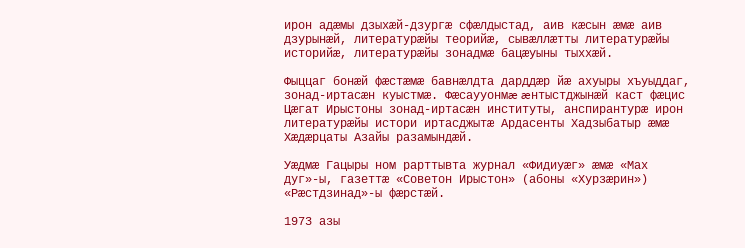ирон адæмы дзыхæй-дзургæ сфæлдыстад, аив кæсын æмæ аив дзурынæй, литературæйы теорийæ, сывæллæтты литературæйы историйæ, литературæйы зонадмæ бацæуыны тыххæй.

Фыццаг бонæй фæстæмæ бавнæлдта дарддæр йæ ахуыры хъуыддаг, зонад-иртасæн куыстмæ. Фæсаууонмæ æнтыстджынæй каст фæцис Цæгат Ирыстоны зонад-иртасæн институты, анспирантурæ ирон литературæйы истори иртасджытæ Ардасенты Хадзыбатыр æмæ Хæдæрцаты Азайы разамындæй.

Уæдмæ Гацыры ном рарттывта журнал «Фидиуæг» æмæ «Мах дуг»-ы, газеттæ «Советон Ирыстон» (абоны «Хурзæрин») «Рæстдзинад»-ы фæрстæй.

1973 азы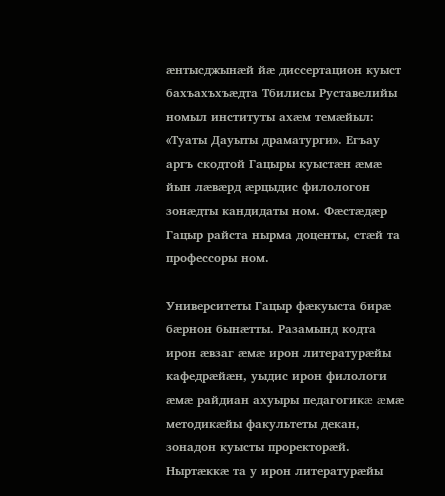æнтысджынæй йæ диссертацион куыст бахъахъхъæдта Тбилисы Руставелийы номыл институты ахæм темæйыл: «Туаты Дауыты драматурги». Егъау аргъ скодтой Гацыры куыстæн æмæ йын лæвæрд æрцыдис филологон зонæдты кандидаты ном. Фæстæдæр Гацыр райста нырма доценты, стæй та профессоры ном.

Университеты Гацыр фæкуыста бирæ бæрнон бынæтты. Разамынд кодта ирон æвзаг æмæ ирон литературæйы кафедрæйæн, уыдис ирон филологи æмæ райдиан ахуыры педагогикæ æмæ методикæйы факультеты декан, зонадон куысты проректорæй. Ныртæккæ та у ирон литературæйы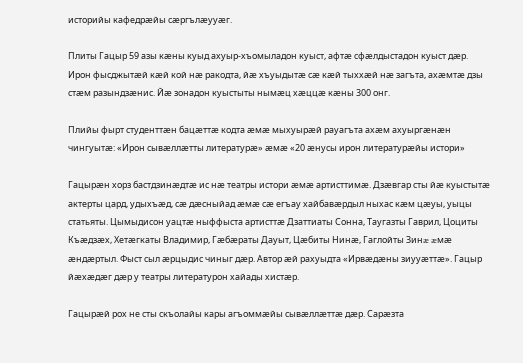историйы кафедрæйы сæргълæууæг.

Плиты Гацыр 59 азы кæны куыд ахуыр-хъомыладон куыст, афтæ сфæлдыстадон куыст дæр. Ирон фысджытæй кæй кой нæ ракодта, йæ хъуыдытæ сæ кæй тыххæй нæ загъта, ахæмтæ дзы стæм разындзæнис. Йæ зонадон куыстыты нымæц хæццæ кæны 300 онг.

Плийы фырт студенттæн бацæттæ кодта æмæ мыхуырæй рауагъта ахæм ахуыргæнæн чингуытæ: «Ирон сывæллæтты литературæ» æмæ «20 æнусы ирон литературæйы истори»

Гацырæн хорз бастдзинæдтæ ис нæ театры истори æмæ артисттимæ. Дзæвгар сты йæ куыстытæ актерты цард, удыхъæд, сæ дæсныйад æмæ сæ егъау хайбавæрдыл ныхас кæм цæуы, уыцы статьяты. Цымыдисон уацтæ ныффыста артисттæ Дзаттиаты Сонна, Таугазты Гаврил, Цоциты Къæдзæх, Хетæгкаты Владимир, Гæбæраты Дауыт, Цæбиты Нинæ, Гаглойты Зинæ æмæ æндæртыл. Фыст сыл æрцыдис чиныг дæр. Автор æй рахуыдта «Ирвæдæны зиууæттæ». Гацыр йæхæдæг дæр у театры литературон хайады хистæр.

Гацырæй рох не сты скъолайы кары агъоммæйы сывæллæттæ дæр. Сарæзта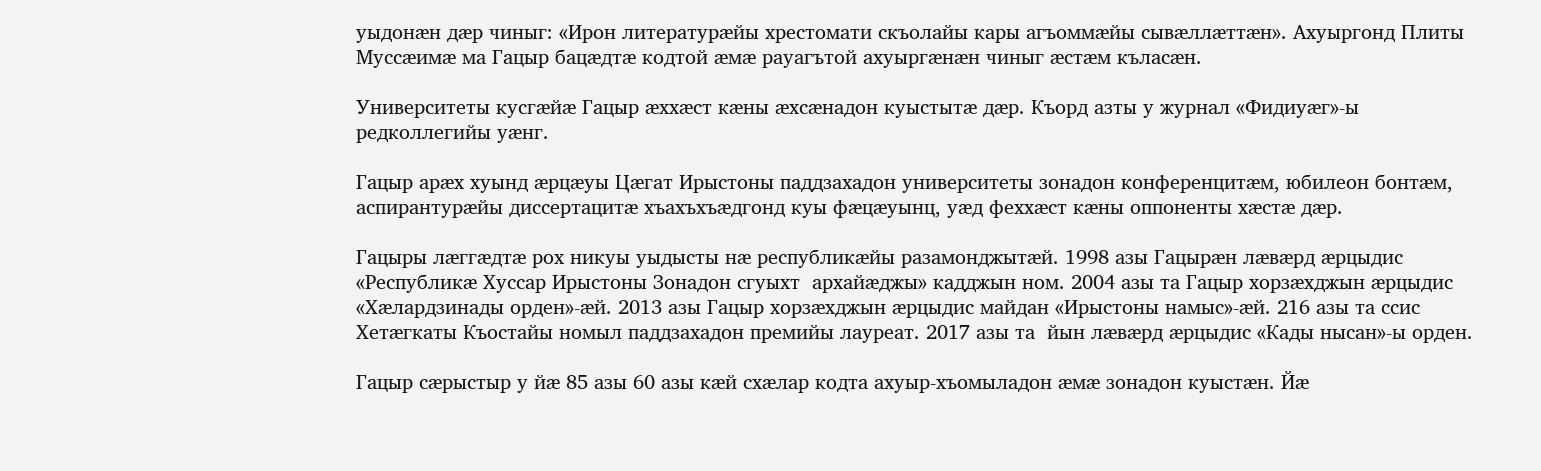уыдонæн дæр чиныг: «Ирон литературæйы хрестомати скъолайы кары агъоммæйы сывæллæттæн». Ахуыргонд Плиты Муссæимæ ма Гацыр бацæдтæ кодтой æмæ рауагътой ахуыргæнæн чиныг æстæм къласæн.

Университеты кусгæйæ Гацыр æххæст кæны æхсæнадон куыстытæ дæр. Къорд азты у журнал «Фидиуæг»-ы редколлегийы уæнг.

Гацыр арæх хуынд æрцæуы Цæгат Ирыстоны паддзахадон университеты зонадон конференцитæм, юбилеон бонтæм, аспирантурæйы диссертацитæ хъахъхъæдгонд куы фæцæуынц, уæд феххæст кæны оппоненты хæстæ дæр.

Гацыры лæггæдтæ рох никуы уыдысты нæ республикæйы разамонджытæй. 1998 азы Гацырæн лæвæрд æрцыдис «Республикæ Хуссар Ирыстоны Зонадон сгуыхт  архайæджы» кадджын ном. 2004 азы та Гацыр хорзæхджын æрцыдис «Хæлардзинады орден»-æй. 2013 азы Гацыр хорзæхджын æрцыдис майдан «Ирыстоны намыс»-æй. 216 азы та ссис Хетæгкаты Къостайы номыл паддзахадон премийы лауреат. 2017 азы та  йын лæвæрд æрцыдис «Кады нысан»-ы орден.

Гацыр сæрыстыр у йæ 85 азы 60 азы кæй схæлар кодта ахуыр-хъомыладон æмæ зонадон куыстæн. Йæ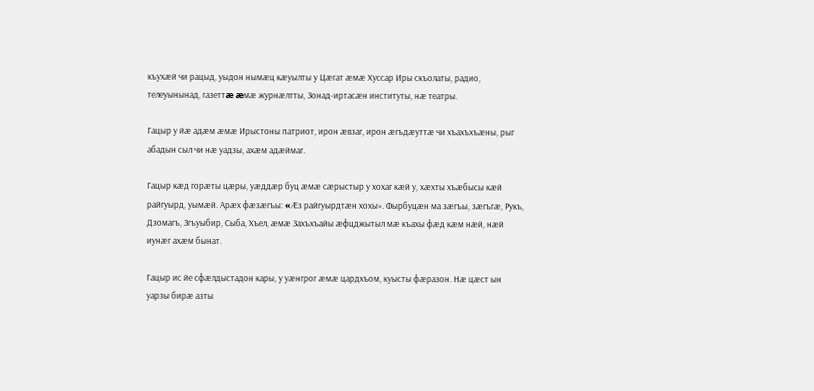къухæй чи рацыд, уыдон нымæц кæуылты у Цæгат æмæ Хуссар Иры скъолаты, радио, телеуынынад, газеттæ æмæ журнæлтты, Зонад-иртасæн институты, нæ театры.

Гацыр у йæ адæм æмæ Ирыстоны патриот, ирон æвзаг, ирон æгъдæуттæ чи хъахъхъæны, рыг абадын сыл чи нæ уадзы, ахæм адæймаг.

Гацыр кæд горæты цæры, уæддæр буц æмæ сæрыстыр у хохаг кæй у, хæхты хъæбысы кæй райгуырд, уымæй. Арæх фæзæгъы: «Æз райгуырдтæн хохы». Фырбуцæн ма зæгъы, зæгъгæ, Рукъ, Дзомагъ, Згъуыбир, Сыба, Хъел, æмæ Захъхъайы æфцджытыл мæ къахы фæд кæм нæй, нæй иунæг ахæм бынат.

Гацыр ис йе сфæлдыстадон кары, у уæнгрог æмæ цардхъом, куысты фæразон. Нæ цæст ын уарзы бирæ азты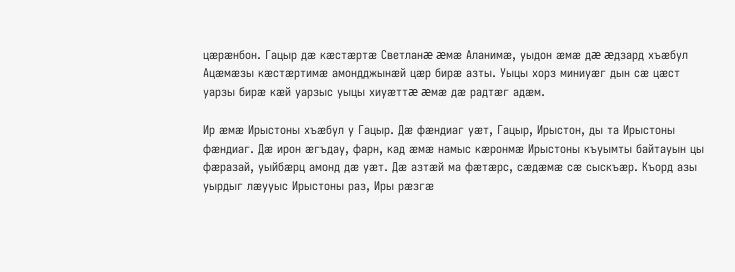цæрæнбон. Гацыр дæ кæстæртæ Светланæ æмæ Аланимæ, уыдон æмæ дæ æдзард хъæбул Ацæмæзы кæстæртимæ амондджынæй цæр бирæ азты. Уыцы хорз миниуæг дын сæ цæст уарзы бирæ кæй уарзыс уыцы хиуæттæ æмæ дæ радтæг адæм.

Ир æмæ Ирыстоны хъæбул у Гацыр. Дæ фæндиаг уæт, Гацыр, Ирыстон, ды та Ирыстоны фæндиаг. Дæ ирон æгъдау, фарн, кад æмæ намыс кæронмæ Ирыстоны къуымты байтауын цы фæразай, уыйбæрц амонд дæ уæт. Дæ азтæй ма фæтæрс, сæдæмæ сæ сыскъæр. Къорд азы уырдыг лæууыс Ирыстоны раз, Иры рæзгæ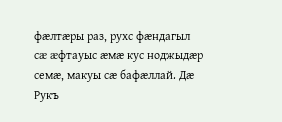фæлтæры раз, рухс фæндагыл сæ æфтауыс æмæ кус ноджыдæр семæ, макуы сæ бафæллай. Дæ Рукъ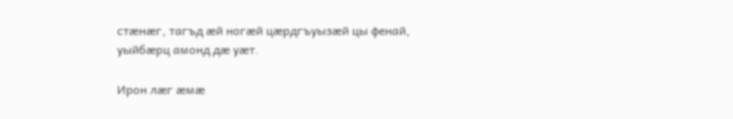стæнæг, тагъд æй ногæй цæрдгъуызæй цы фенай, уыйбæрц амонд дæ уæт.

Ирон лæг æмæ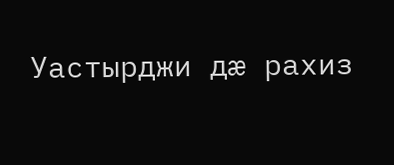Уастырджи дæ рахиз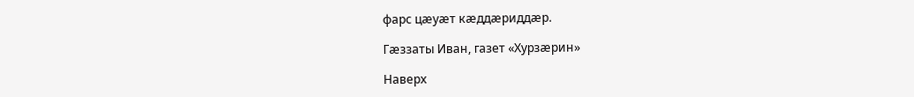фарс цæуæт кæддæриддæр.

Гæззаты Иван, газет «Хурзæрин»

Наверх